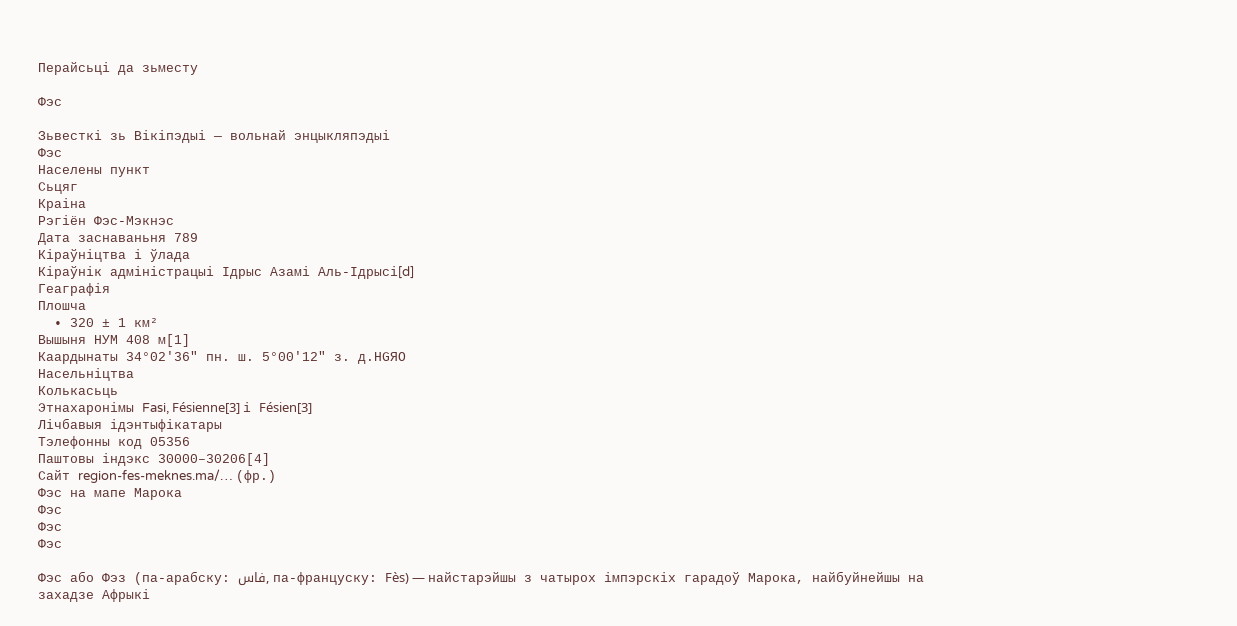Перайсьці да зьместу

Фэс

Зьвесткі зь Вікіпэдыі — вольнай энцыкляпэдыі
Фэс
Населены пункт
Сьцяг
Краіна
Рэгіён Фэс-Мэкнэс
Дата заснаваньня 789
Кіраўніцтва і ўлада
Кіраўнік адміністрацыі Ідрыс Азамі Аль-Ідрысі[d]
Геаграфія
Плошча
  • 320 ± 1 км²
Вышыня НУМ 408 м[1]
Каардынаты 34°02′36″ пн. ш. 5°00′12″ з. д.HGЯO
Насельніцтва
Колькасьць
Этнахаронімы Fasi, Fésienne[3] і Fésien[3]
Лічбавыя ідэнтыфікатары
Тэлефонны код 05356
Паштовы індэкс 30000–30206[4]
Сайт region-fes-meknes.ma/… (фр.)
Фэс на мапе Марока
Фэс
Фэс
Фэс

Фэс або Фэз (па-арабску: فاس, па-француску: Fès) — найстарэйшы з чатырох імпэрскіх гарадоў Марока, найбуйнейшы на захадзе Афрыкі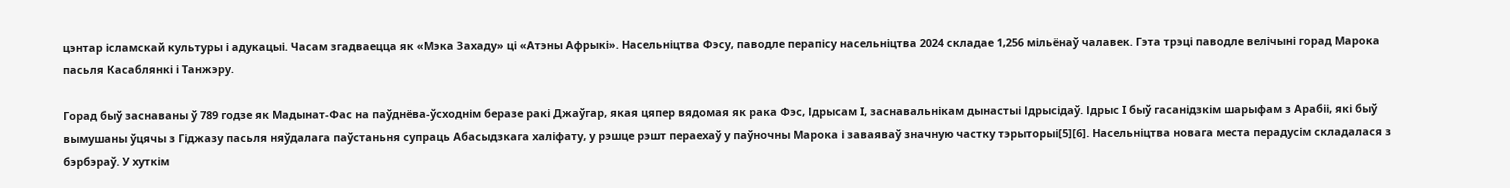цэнтар ісламскай культуры і адукацыі. Часам згадваецца як «Мэка Захаду» ці «Атэны Афрыкі». Насельніцтва Фэсу, паводле перапісу насельніцтва 2024 складае 1,256 мільёнаў чалавек. Гэта трэці паводле велічыні горад Марока пасьля Касаблянкі і Танжэру.

Горад быў заснаваны ў 789 годзе як Мадынат-Фас на паўднёва-ўсходнім беразе ракі Джаўгар, якая цяпер вядомая як рака Фэс, Ідрысам I, заснавальнікам дынастыі Ідрысідаў. Ідрыс I быў гасанідзкім шарыфам з Арабіі, які быў вымушаны ўцячы з Гіджазу пасьля няўдалага паўстаньня супраць Абасыдзкага халіфату, у рэшце рэшт пераехаў у паўночны Марока і заваяваў значную частку тэрыторыі[5][6]. Насельніцтва новага места перадусім складалася з бэрбэраў. У хуткім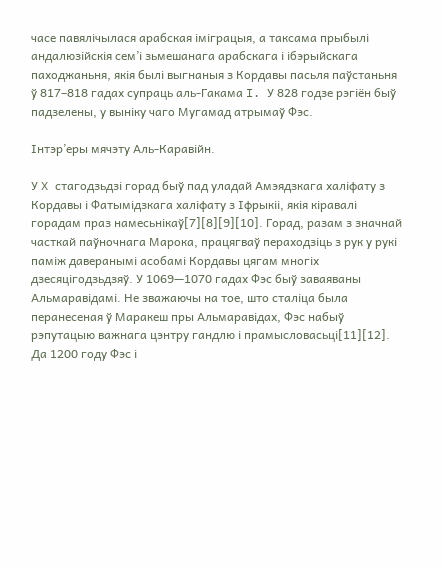часе павялічылася арабская іміграцыя, а таксама прыбылі андалюзійскія сем’і зьмешанага арабскага і ібэрыйскага паходжаньня, якія былі выгнаныя з Кордавы пасьля паўстаньня ў 817–818 гадах супраць аль-Гакама I. У 828 годзе рэгіён быў падзелены, у выніку чаго Мугамад атрымаў Фэс.

Інтэр’еры мячэту Аль-Каравійн.

У X стагодзьдзі горад быў пад уладай Амэядзкага халіфату з Кордавы і Фатымідзкага халіфату з Іфрыкіі, якія кіравалі горадам праз намесьнікаў[7][8][9][10]. Горад, разам з значнай часткай паўночнага Марока, працягваў пераходзіць з рук у рукі паміж даверанымі асобамі Кордавы цягам многіх дзесяцігодзьдзяў. У 1069—1070 гадах Фэс быў заваяваны Альмаравідамі. Не зважаючы на тое, што сталіца была перанесеная ў Маракеш пры Альмаравідах, Фэс набыў рэпутацыю важнага цэнтру гандлю і прамысловасьці[11][12]. Да 1200 году Фэс і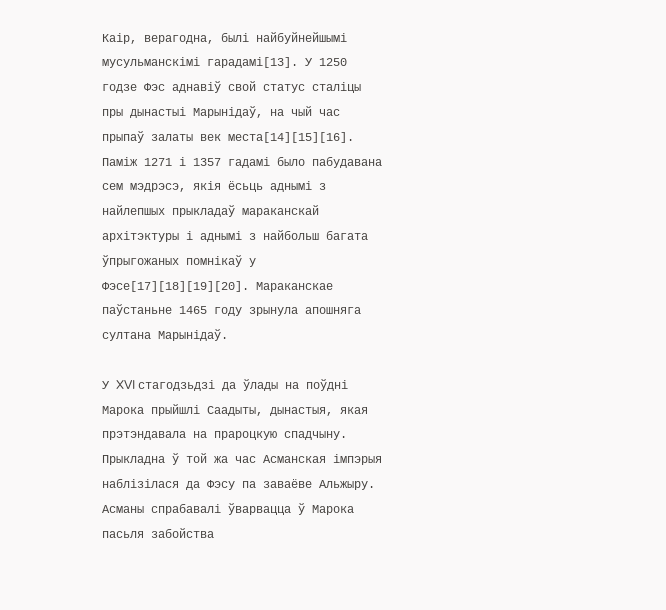Каір, верагодна, былі найбуйнейшымі мусульманскімі гарадамі[13]. У 1250 годзе Фэс аднавіў свой статус сталіцы пры дынастыі Марынідаў, на чый час прыпаў залаты век места[14][15][16]. Паміж 1271 і 1357 гадамі было пабудавана сем мэдрэсэ, якія ёсьць аднымі з найлепшых прыкладаў мараканскай архітэктуры і аднымі з найбольш багата ўпрыгожаных помнікаў у Фэсе[17][18][19][20]. Мараканскае паўстаньне 1465 году зрынула апошняга султана Марынідаў.

У XVI стагодзьдзі да ўлады на поўдні Марока прыйшлі Саадыты, дынастыя, якая прэтэндавала на прароцкую спадчыну. Прыкладна ў той жа час Асманская імпэрыя наблізілася да Фэсу па заваёве Альжыру. Асманы спрабавалі ўварвацца ў Марока пасьля забойства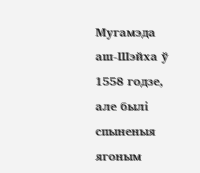Мугамэда аш-Шэйха ў 1558 годзе, але былі спыненыя ягоным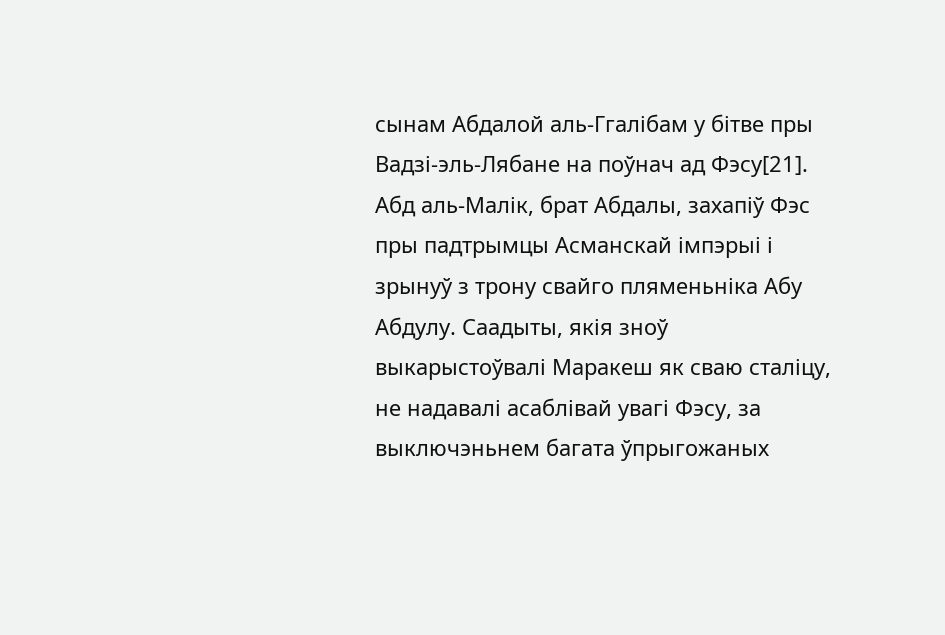сынам Абдалой аль-Ггалібам у бітве пры Вадзі-эль-Лябане на поўнач ад Фэсу[21]. Абд аль-Малік, брат Абдалы, захапіў Фэс пры падтрымцы Асманскай імпэрыі і зрынуў з трону свайго пляменьніка Абу Абдулу. Саадыты, якія зноў выкарыстоўвалі Маракеш як сваю сталіцу, не надавалі асаблівай увагі Фэсу, за выключэньнем багата ўпрыгожаных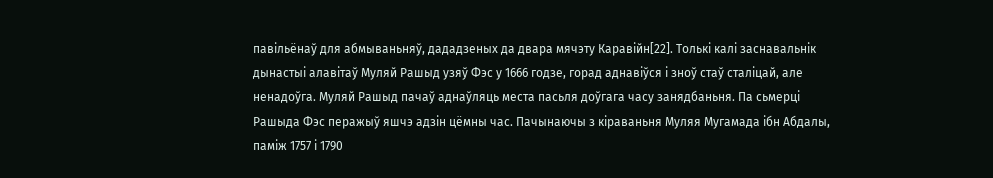павільёнаў для абмываньняў, дададзеных да двара мячэту Каравійн[22]. Толькі калі заснавальнік дынастыі алавітаў Муляй Рашыд узяў Фэс у 1666 годзе, горад аднавіўся і зноў стаў сталіцай, але ненадоўга. Муляй Рашыд пачаў аднаўляць места пасьля доўгага часу занядбаньня. Па сьмерці Рашыда Фэс перажыў яшчэ адзін цёмны час. Пачынаючы з кіраваньня Муляя Мугамада ібн Абдалы, паміж 1757 і 1790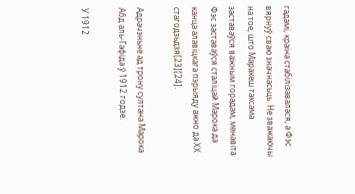гадамі, краіна стабілізавалася, а Фэс вярнуў сваю значнасьць. Не зважаючы на тое, што Маракеш таксама заставаўся важным горадам, менавіта Фэс заставаўся сталіцай Марока да канца алавіцкага пэрыяду ажно да XX стагодзьдзя[23][24].

Адрачэньне ад трону султана Марока Абд аль-Гафіда ў 1912 годзе.

У 1912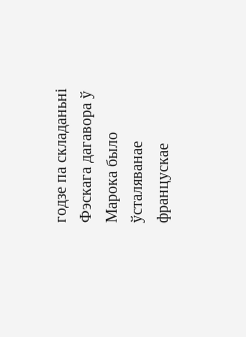годзе па складаньні Фэскага дагавора ў Марока было ўсталяванае францускае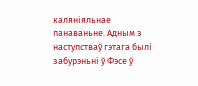каляніяльнае панаваньне. Адным з наступстваў гэтага былі забурэньні ў Фэсе ў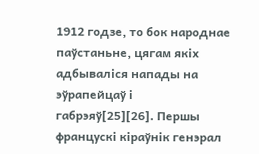1912 годзе, то бок народнае паўстаньне, цягам якіх адбываліся напады на эўрапейцаў і габрэяў[25][26]. Першы францускі кіраўнік генэрал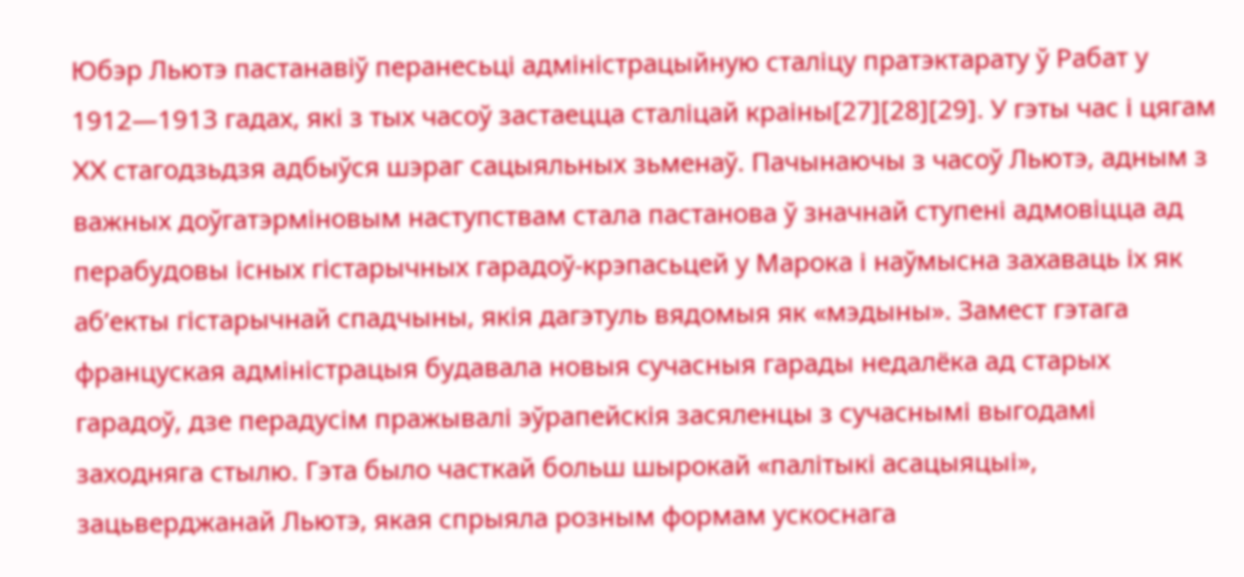Юбэр Льютэ пастанавіў перанесьці адміністрацыйную сталіцу пратэктарату ў Рабат у 1912—1913 гадах, які з тых часоў застаецца сталіцай краіны[27][28][29]. У гэты час і цягам XX стагодзьдзя адбыўся шэраг сацыяльных зьменаў. Пачынаючы з часоў Льютэ, адным з важных доўгатэрміновым наступствам стала пастанова ў значнай ступені адмовіцца ад перабудовы існых гістарычных гарадоў-крэпасьцей у Марока і наўмысна захаваць іх як аб’екты гістарычнай спадчыны, якія дагэтуль вядомыя як «мэдыны». Замест гэтага француская адміністрацыя будавала новыя сучасныя гарады недалёка ад старых гарадоў, дзе перадусім пражывалі эўрапейскія засяленцы з сучаснымі выгодамі заходняга стылю. Гэта было часткай больш шырокай «палітыкі асацыяцыі», зацьверджанай Льютэ, якая спрыяла розным формам ускоснага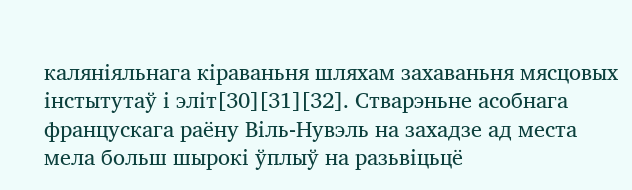каляніяльнага кіраваньня шляхам захаваньня мясцовых інстытутаў і эліт[30][31][32]. Стварэньне асобнага францускага раёну Віль-Нувэль на захадзе ад места мела больш шырокі ўплыў на разьвіцьцё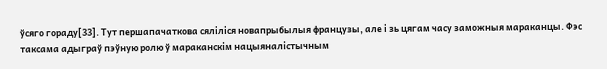ўсяго гораду[33]. Тут першапачаткова сяліліся новапрыбылыя французы, але і зь цягам часу заможныя мараканцы. Фэс таксама адыграў пэўную ролю ў мараканскім нацыяналістычным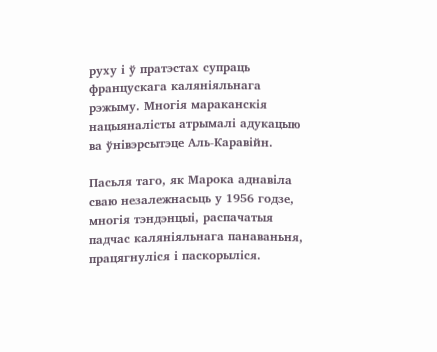руху і ў пратэстах супраць францускага каляніяльнага рэжыму. Многія мараканскія нацыяналісты атрымалі адукацыю ва ўнівэрсытэце Аль-Каравійн.

Пасьля таго, як Марока аднавіла сваю незалежнасьць у 1956 годзе, многія тэндэнцыі, распачатыя падчас каляніяльнага панаваньня, працягнуліся і паскорыліся.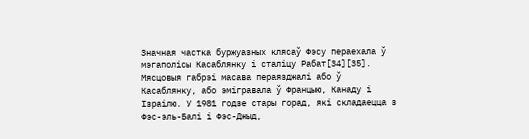Значная частка буржуазных клясаў Фэсу пераехала ў мэгаполісы Касаблянку і сталіцу Рабат[34][35]. Мясцовыя габрэі масава пераязджалі або ў Касаблянку, або эмігравала ў Францыю, Канаду і Ізраілю. У 1981 годзе стары горад, які складаецца з Фэс-эль-Балі і Фэс-Джыд,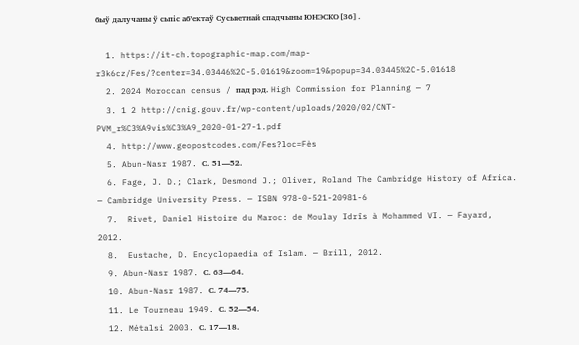быў далучаны ў сьпіс аб’ектаў Сусьветнай спадчыны ЮНЭСКО[36].

  1. https://it-ch.topographic-map.com/map-r3k6cz/Fes/?center=34.03446%2C-5.01619&zoom=19&popup=34.03445%2C-5.01618
  2. 2024 Moroccan census / пад рэд. High Commission for Planning — 7
  3. 1 2 http://cnig.gouv.fr/wp-content/uploads/2020/02/CNT-PVM_r%C3%A9vis%C3%A9_2020-01-27-1.pdf
  4. http://www.geopostcodes.com/Fes?loc=Fès
  5. Abun-Nasr 1987. С. 51—52.
  6. Fage, J. D.; Clark, Desmond J.; Oliver, Roland The Cambridge History of Africa. — Cambridge University Press. — ISBN 978-0-521-20981-6
  7.  Rivet, Daniel Histoire du Maroc: de Moulay Idrîs à Mohammed VI. — Fayard, 2012.
  8.  Eustache, D. Encyclopaedia of Islam. — Brill, 2012.
  9. Abun-Nasr 1987. С. 63—64.
  10. Abun-Nasr 1987. С. 74—75.
  11. Le Tourneau 1949. С. 52—54.
  12. Métalsi 2003. С. 17—18.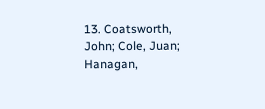13. Coatsworth, John; Cole, Juan; Hanagan,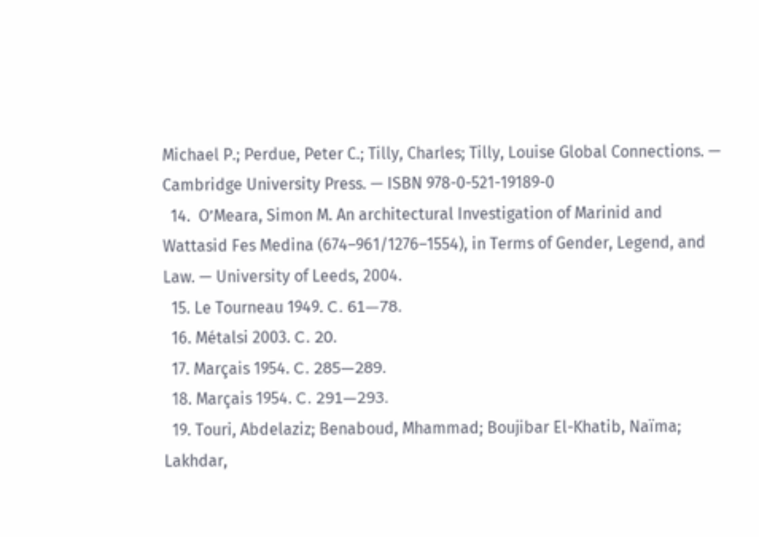Michael P.; Perdue, Peter C.; Tilly, Charles; Tilly, Louise Global Connections. — Cambridge University Press. — ISBN 978-0-521-19189-0
  14.  O’Meara, Simon M. An architectural Investigation of Marinid and Wattasid Fes Medina (674–961/1276–1554), in Terms of Gender, Legend, and Law. — University of Leeds, 2004.
  15. Le Tourneau 1949. С. 61—78.
  16. Métalsi 2003. С. 20.
  17. Marçais 1954. С. 285—289.
  18. Marçais 1954. С. 291—293.
  19. Touri, Abdelaziz; Benaboud, Mhammad; Boujibar El-Khatib, Naïma; Lakhdar,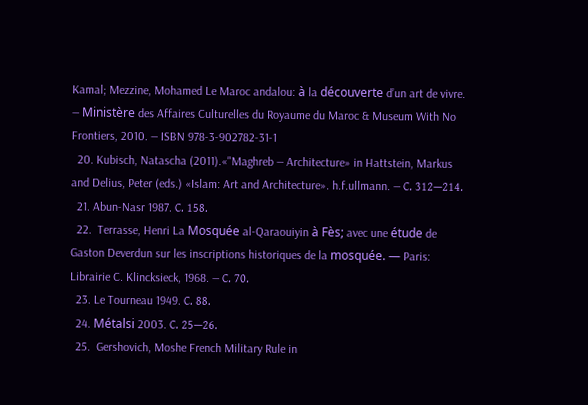Kamal; Mezzine, Mohamed Le Maroc andalou: à la découverte d’un art de vivre. — Ministère des Affaires Culturelles du Royaume du Maroc & Museum With No Frontiers, 2010. — ISBN 978-3-902782-31-1
  20. Kubisch, Natascha (2011).«"Maghreb — Architecture» in Hattstein, Markus and Delius, Peter (eds.) «Islam: Art and Architecture». h.f.ullmann. — С. 312—214.
  21. Abun-Nasr 1987. С. 158.
  22.  Terrasse, Henri La Mosquée al-Qaraouiyin à Fès; avec une étude de Gaston Deverdun sur les inscriptions historiques de la mosquée. — Paris: Librairie C. Klincksieck, 1968. — С. 70.
  23. Le Tourneau 1949. С. 88.
  24. Métalsi 2003. С. 25—26.
  25.  Gershovich, Moshe French Military Rule in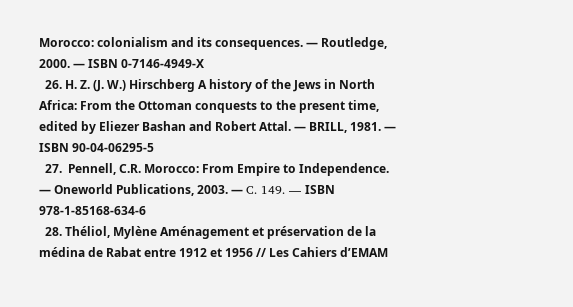Morocco: colonialism and its consequences. — Routledge, 2000. — ISBN 0-7146-4949-X
  26. H. Z. (J. W.) Hirschberg A history of the Jews in North Africa: From the Ottoman conquests to the present time, edited by Eliezer Bashan and Robert Attal. — BRILL, 1981. — ISBN 90-04-06295-5
  27.  Pennell, C.R. Morocco: From Empire to Independence. — Oneworld Publications, 2003. — С. 149. — ISBN 978-1-85168-634-6
  28. Théliol, Mylène Aménagement et préservation de la médina de Rabat entre 1912 et 1956 // Les Cahiers d’EMAM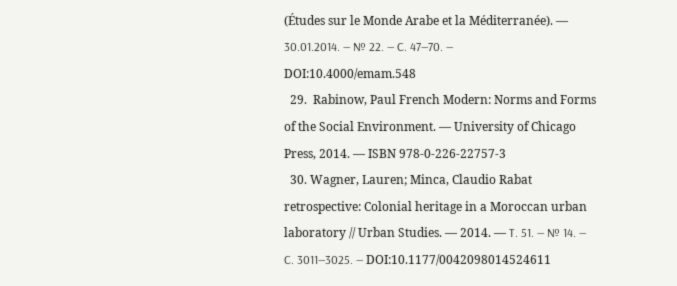(Études sur le Monde Arabe et la Méditerranée). — 30.01.2014. — № 22. — С. 47—70. — DOI:10.4000/emam.548
  29.  Rabinow, Paul French Modern: Norms and Forms of the Social Environment. — University of Chicago Press, 2014. — ISBN 978-0-226-22757-3
  30. Wagner, Lauren; Minca, Claudio Rabat retrospective: Colonial heritage in a Moroccan urban laboratory // Urban Studies. — 2014. — Т. 51. — № 14. — С. 3011—3025. — DOI:10.1177/0042098014524611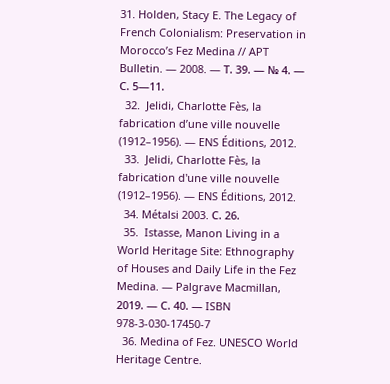31. Holden, Stacy E. The Legacy of French Colonialism: Preservation in Morocco’s Fez Medina // APT Bulletin. — 2008. — Т. 39. — № 4. — С. 5—11.
  32.  Jelidi, Charlotte Fès, la fabrication d’une ville nouvelle (1912–1956). — ENS Éditions, 2012.
  33.  Jelidi, Charlotte Fès, la fabrication d'une ville nouvelle (1912–1956). — ENS Éditions, 2012.
  34. Métalsi 2003. С. 26.
  35.  Istasse, Manon Living in a World Heritage Site: Ethnography of Houses and Daily Life in the Fez Medina. — Palgrave Macmillan, 2019. — С. 40. — ISBN 978-3-030-17450-7
  36. Medina of Fez. UNESCO World Heritage Centre.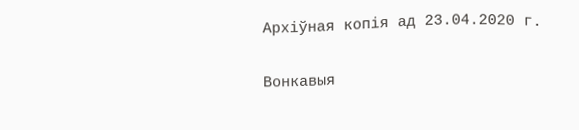Архіўная копія ад 23.04.2020 г.

Вонкавыя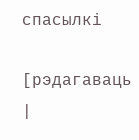спасылкі

[рэдагаваць |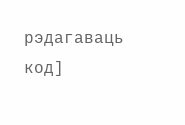рэдагаваць код]